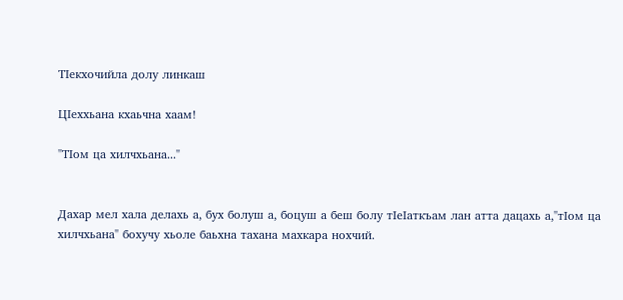ТIекхочийла долу линкаш

ЦIеххьана кхаьчна хаам!

"ТIом ца хилчхьана..."


Дахар мел хала делахь а, бух болуш а, боцуш а беш болу тIеIаткъам лан атта дацахь а,"тIом ца хилчхьана" бохучу хьоле баьхна тахана махкара нохчий.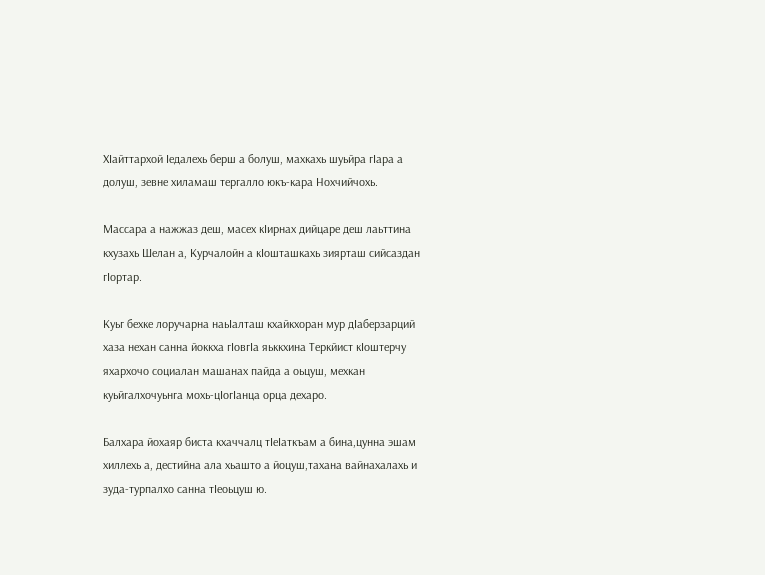ХIайттархой Iедалехь берш а болуш, махкахь шуьйра гIара а долуш, зевне хиламаш тергалло юкъ-кара Нохчийчохь.

Массара а нажжаз деш, масех кIирнах дийцаре деш лаьттина кхузахь Шелан а, Курчалойн а кIошташкахь зиярташ сийсаздан гIортар.

Куьг бехке лоручарна наьIалташ кхайкхоран мур дIаберзарций хаза нехан санна йоккха гIовгIа яьккхина Теркйист кIоштерчу яхархочо социалан машанах пайда а оьцуш, мехкан куьйгалхочуьнга мохь-цIогIанца орца дехаро.

Балхара йохаяр биста кхаччалц тIеIаткъам а бина,цунна эшам хиллехь а, дестийна ала хьашто а йоцуш,тахана вайнахалахь и зуда-турпалхо санна тIеоьцуш ю.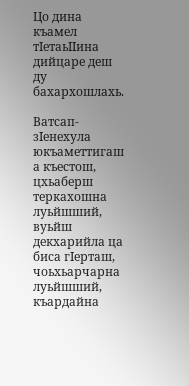Цо дина къамел тIетаьIIина дийцаре деш ду бахархошлахь.

Ватсап-зIенехула юкъаметтигаш а къестош, цхьаберш теркахошна луьйшший, вуьйш декхарийла ца биса гIерташ, чоьхьарчарна луьйшший, къардайна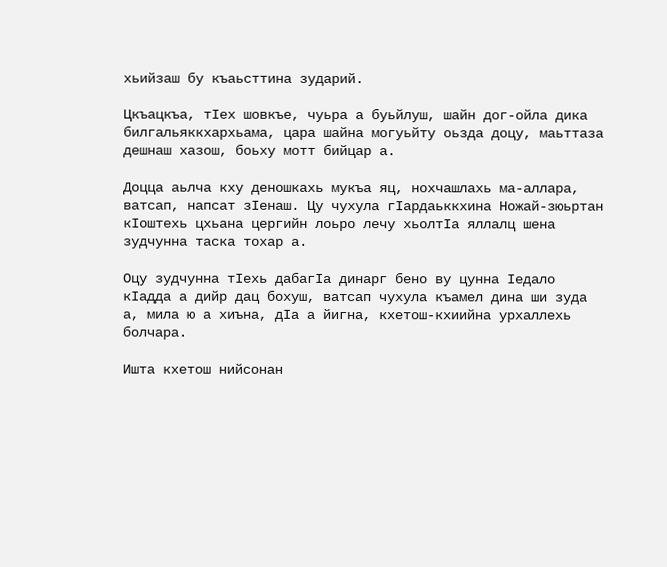хьийзаш бу къаьсттина зударий.

Цкъацкъа, тIех шовкъе, чуьра а буьйлуш, шайн дог-ойла дика билгальяккхархьама, цара шайна могуьйту оьзда доцу, маьттаза дешнаш хазош, боьху мотт бийцар а.

Доцца аьлча кху деношкахь мукъа яц, нохчашлахь ма-аллара, ватсап, напсат зIенаш. Цу чухула гIардаьккхина Ножай-зюьртан кIоштехь цхьана цергийн лоьро лечу хьолтIа яллалц шена зудчунна таска тохар а.

Оцу зудчунна тIехь дабагIа динарг бено ву цунна Iедало кIадда а дийр дац бохуш, ватсап чухула къамел дина ши зуда а, мила ю а хиъна, дIа а йигна, кхетош-кхиийна урхаллехь болчара.

Ишта кхетош нийсонан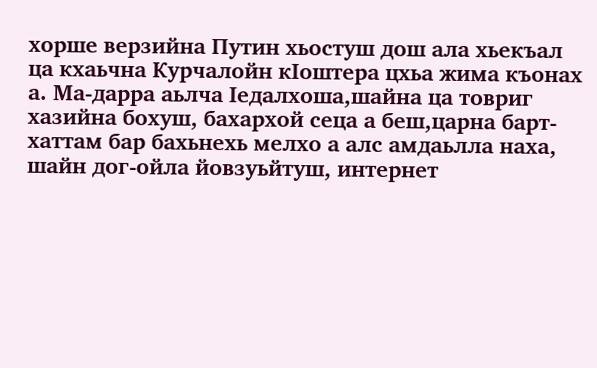хорше верзийна Путин хьостуш дош ала хьекъал ца кхаьчна Курчалойн кIоштера цхьа жима къонах а. Ма-дарра аьлча Iедалхоша,шайна ца товриг хазийна бохуш, бахархой сеца а беш,царна барт-хаттам бар бахьнехь мелхо а алс амдаьлла наха, шайн дог-ойла йовзуьйтуш, интернет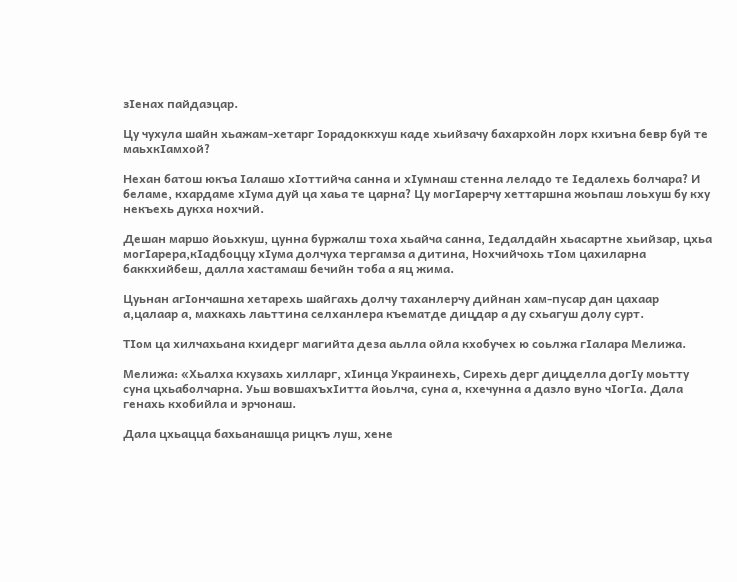зIенах пайдаэцар.

Цу чухула шайн хьажам-хетарг Iорадоккхуш каде хьийзачу бахархойн лорх кхиъна бевр буй те маьхкIамхой?

Нехан батош юкъа Iалашо хIоттийча санна и хIумнаш стенна леладо те Iедалехь болчара? И беламе, кхардаме хIума дуй ца хаьа те царна? Цу могIарерчу хеттаршна жоьпаш лоьхуш бу кху некъехь дукха нохчий.

Дешан маршо йоьхкуш, цунна буржалш тоха хьайча санна, Iедалдайн хьасартне хьийзар, цхьа могIарера,кIадбоццу хIума долчуха тергамза а дитина, Нохчийчохь тIом цахиларна баккхийбеш, далла хастамаш бечийн тоба а яц жима.

Цуьнан агIончашна хетарехь шайгахь долчу таханлерчу дийнан хам-пусар дан цахаар а,цалаар а, махкахь лаьттина селханлера къематде дицдар а ду схьагуш долу сурт.

ТIом ца хилчахьана кхидерг магийта деза аьлла ойла кхобучех ю соьлжа гIалара Мелижа.

Мелижа: «Хьалха кхузахь хилларг, хIинца Украинехь, Сирехь дерг дицделла догIу моьтту суна цхьаболчарна. Уьш вовшахъхIитта йоьлча, суна а, кхечунна а дазло вуно чIогIа. Дала генахь кхобийла и эрчонаш.

Дала цхьацца бахьанашца рицкъ луш, хене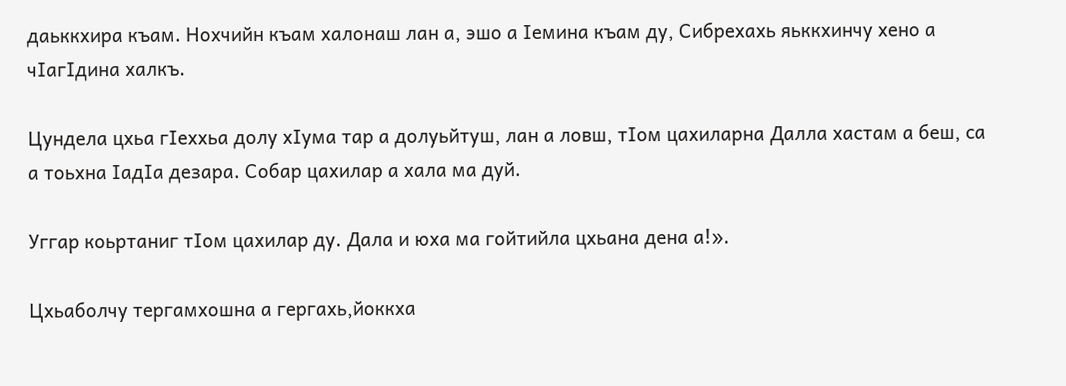даьккхира къам. Нохчийн къам халонаш лан а, эшо а Iемина къам ду, Сибрехахь яьккхинчу хено а чIагIдина халкъ.

Цундела цхьа гIеххьа долу хIума тар а долуьйтуш, лан а ловш, тIом цахиларна Далла хастам а беш, са а тоьхна IадIа дезара. Собар цахилар а хала ма дуй.

Уггар коьртаниг тIом цахилар ду. Дала и юха ма гойтийла цхьана дена а!».

Цхьаболчу тергамхошна а гергахь,йоккха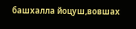башхалла йоцуш,вовшах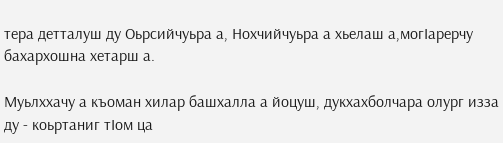тера детталуш ду Оьрсийчуьра а, Нохчийчуьра а хьелаш а,могIарерчу бахархошна хетарш а.

Муьлххачу а къоман хилар башхалла а йоцуш, дукхахболчара олург изза ду - коьртаниг тIом ца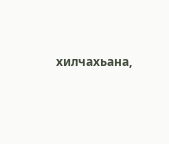хилчахьана,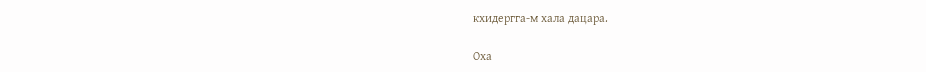кхидергга-м хала дацара.

Оха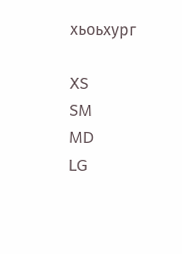хьоьхург

XS
SM
MD
LG